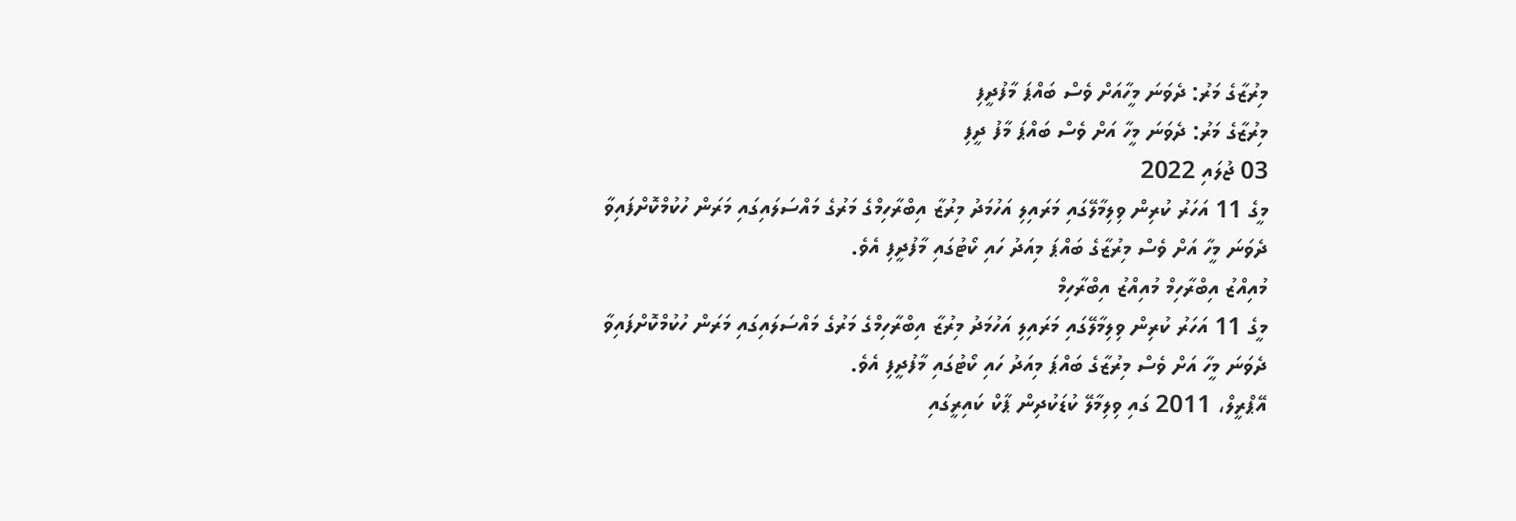މިރުޒާގެ މަރު: ދެވަނަ މީހާއަށް ވެސް ބައްޕަ މާފުދީފި
މިރުޒާގެ މަރު: ދެވަނަ މީހާ އަށް ވެސް ބައްޕަ މާފު ދީފި
03 ޖުލައި 2022
މީގެ 11 އަހަރު ކުރިން ވިލިމާލޭގައި މަރައިލި އަހުމަދު މިރުޒާ އިބްރާހިމްގެ މަރުގެ މައްސަލައިގައި މަރަން ހުކުމްކޮށްފައިވާ ދެވަނަ މީހާ އަށް ވެސް މިރުޒާގެ ބައްޕަ މިއަދު ހައި ކޯޓުގައި މާފުދީފި އެވެ.
މުއިއްޒު އިބްރާހިމް މުއިއްޒު އިބްރާހިމް
މީގެ 11 އަހަރު ކުރިން ވިލިމާލޭގައި މަރައިލި އަހުމަދު މިރުޒާ އިބްރާހިމްގެ މަރުގެ މައްސަލައިގައި މަރަން ހުކުމްކޮށްފައިވާ ދެވަނަ މީހާ އަށް ވެސް މިރުޒާގެ ބައްޕަ މިއަދު ހައި ކޯޓުގައި މާފުދީފި އެވެ.
އޭޕްރީލް، 2011 ގައި ވިލިމާލޭ ކުޑަކުދިން ޕާކް ކައިރީގައި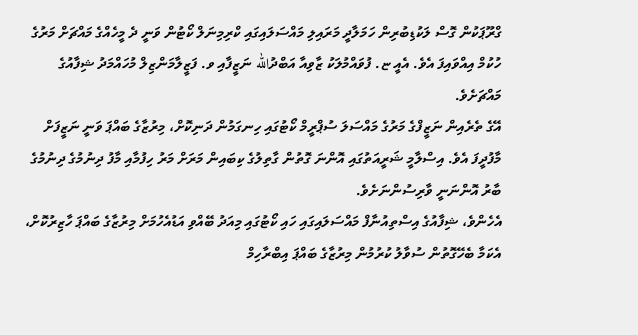ގްރޫޕަކުން ގޮސް ލަކުޑިބުރިން ހަމަލާދީ މަރައިލި މައްސަލައިގައި ކްރިމިނަލް ކޯޓުން ވަނީ ދެ މީހެއްގެ މައްޗަށް މަރުގެ ހުކުމް އިއްވައިފަ އެވެ. އެއީ ޏ. ފުވައްމުލަކު ޒާވިއާ އަބްދުالله ނަޒީފާއި ވ. ފަޒީލާމަންޒިލް މުހައްމަދު ޝިފާއުގެ މައްޗަށެވެ.
އޭގެ ތެރެއިން ނަޒީފްގެ މަރުގެ މައްސަލަ ސުޕްރީމް ކޯޓުގައި ހިނގަމުން ދަނިކޮށް، މިރުޒާގެ ބައްޕަ ވަނީ ނަޒީފަށް މާފުދީފަ އެވެ. އިސްލާމީ ޝަރީއަތުގައި އޮންނަ ގޮތުން ގާތިލުގެ ކިބައިން މަރަށް މަރު ހިފުމާއި މާފު ދިނުމުގެ ދިނުމުގެ ބާރު އޮންނަނީ ވާރިސުންނަށެވެ.
އެހެންވެ، ޝިފާއުގެ އިސްތިއުނާފް މައްސަލައިގައި ހައި ކޯޓުގައި މިއަދު ބޭއްވި އަޑުއެހުމަށް މިރުޒާގެ ބައްޕަ ހާޒިރުކޮށް، އެކަމާ ބެހޭގޮތުން ސުވާލު ކުރުމުން މިރުޒާގެ ބައްޕަ އިބްރާހިމް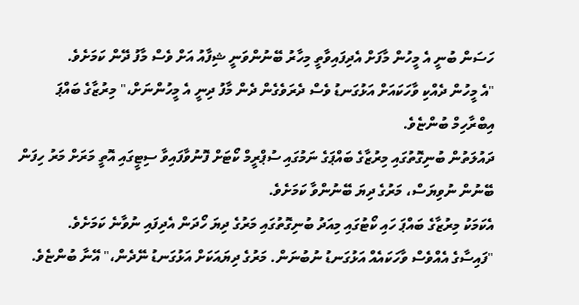ހަސަން ބުނީ އެ މީހުން މާފަށް އެދިފައިވާތީ މިހާރު ބޭނުންވަނީ ޝިފާއު އަށް ވެސް މާފު ދޭން ކަމަށެވެ.
"އެ މީހުން ދެއްކި ވާހަކައަށް އަޅުގަނޑު ވެސް ދެރަވެގެން ދެން މާފު ދިނީ އެ މީހުންނަށް،" މިރުޒާގެ ބައްޕަ އިބްރާހިމް ބުންޏެވެ.
ދައުލަތުން ބުނިގޮތުގައި މިރުޒާގެ ބައްޕަގެ ނަމުގައި ސުޕްރީމް ކޯޓަށް ފޮނުވާފައިވާ ސިޓީގައި އޮތީ މަރަށް މަރު ހިފަން ބޭނުން ނުވިޔަސް، މަރުގެ ދިޔަ ބޭނުންވާ ކަމަށެވެ.
އެކަމަކު މިރުޒާގެ ބައްޕަ ހައި ކޯޓުގައި މިއަދު ބުނިގޮތުގައި މަރުގެ ދިޔަ ހޯދަން އެދިފައި ނުވާނެ ކަމަށެވެ.
"ފައިސާގެ އެއްވެސް ވާހަކައެއް އަޅުގަނޑު ނުބުނަން. މަރުގެ ދިޔައަކަށް އަޅުގަނޑު ނޭދެން،" އޭނާ ބުންޏެވެ.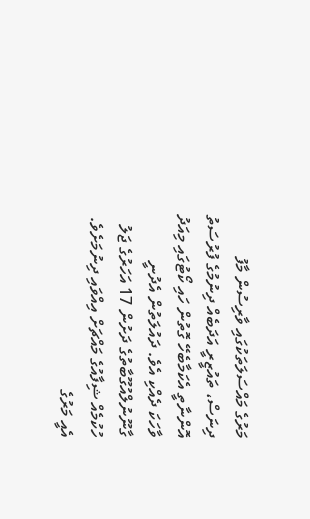މަރުގެ މައްސަލަތަކުގައި ވާރިސުން މާފު ދިނަސް، ތައުޒީރީ އަދަބެއް ދިނުމުގެ ފުރުސަތު އޮންނާތީ އެކަމާބެހޭ ގޮތުން ހައި ކޯޓުގައި މިއަދު ވާހަކަ ދެއްކި އެވެ. ދައުލަތުން އެދުނީ ގާނޫނުލްއުގޫބާތުގެ ދަށުން 17 އަހަރުގެ ޖަލު ހުކުމެއް ޝިފާއުގެ މައްޗަށް އިއްވައި ދިނުމަށެވެ. އެއީ މަރުގެ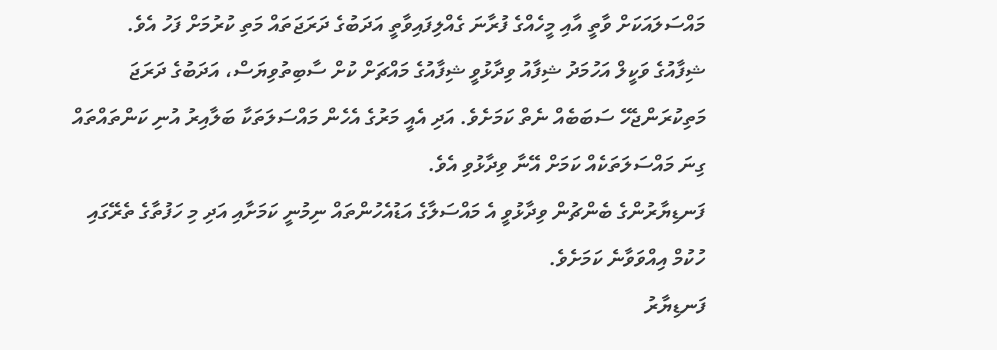މައްސަލައަކަށް ވާތީ އާއި މީހެއްގެ ފުރާނަ ގެއްލިފައިވާތީ އަދަބުގެ ދަރަޖަތައް މަތި ކުރުމަށް ފަހު އެވެ.
ޝިފާއުގެ ވަކީލް އަހުމަދު ޝިފާއު ވިދާޅުވީ ޝިފާއުގެ މައްޗަށް ކުށް ސާބިތުވިޔަސް، އަދަބުގެ ދަރަޖަ މަތިކުރަންޖެހޭ ސަބަބެއް ނެތް ކަމަށެވެ. އަދި އެއީ މަރުގެ އެހެން މައްސަލަތަކާ ބަލާއިރު އުނި ކަންތައްތައް ގިނަ މައްސަލަތަކެއް ކަމަށް އޭނާ ވިދާޅުވި އެވެ.
ފަނޑިޔާރުންގެ ބެންޗުން ވިދާޅުވީ އެ މައްސަލާގެ އަޑުއެހުންތައް ނިމުނީ ކަމަށާއި އަދި މި ހަފުތާގެ ތެރޭގައި ހުކުމް އިއްވަވާނެ ކަމަށެވެ.
ފަނޑިޔާރު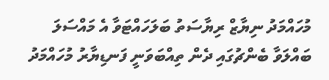މުހައްމަދު ނިޔާޒް ރިޔާސަތު ބަލަހައްޓަވާ އެ މައްސަލަ ބައްލަވާ ބެންޗުގައި ދެން ތިއްބަވަނީ ފަނޑިޔާރު މުހައްމަދު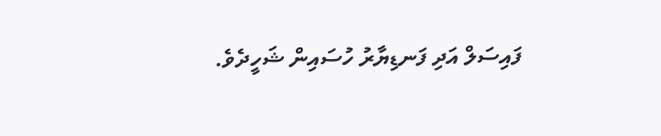ފައިސަލް އަދި ފަނޑިޔާރު ހުސައިން ޝަހީދެވެ.